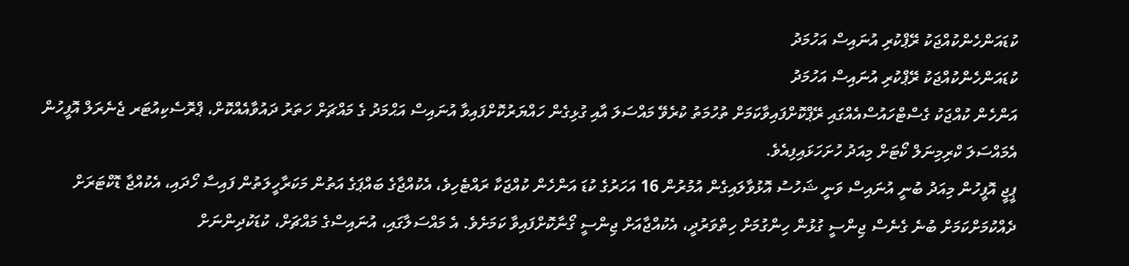ކުޑައަންހެންކުއްޖަކު ރޭޕްކުރި އުނައިސް އަހުމަދު
ކުޑައަންހެންކުއްޖަކު ރޭޕްކުރި އުނައިސް އަހުމަދު
އަންހެން ކުއްޖަކު ގެސްޓްހައުސްއެއްގައި ރޭޕްކޮށްފައިވާކަމަށް ތުހުމަތު ކުރެވޭ މައްސަލަ އާއި ގުޅިގެން ހައްޔަރުކޮށްފައިވާ އުނައިސް އަޙްމަދު ގެ މައްޗަށް ހަތަރު ދައުވާއެއްކޮށް، ޕްރޮސެކިއުޓަރ ޖެނެރަލް އޮފީހުން އެމައްސަލަ ކްރިމިނަލް ކޯޓަށް މިއަދު ހުށަހަޅައިފިއެވެ.
ޕީޖީ އޮފީހުން މިއަދު ބުނީ އުނައިސް ވަނީ ޝަހުސު އޮޅުވާލައިގެން އުމުރުން 16 އަހަރުގެ ކުޑަ އަންހެން ކުއްޖަކާ ރައްޓެހިވެ، އެކުއްޖާގެ ބައްޕަގެ އަތުން މަކަރާހީލަތުން ފައިސާ ހޯދައި، އެކުއްޖާ ޑޮކްޓަރަށް ދެއްކުމަށްކަމަށް ބުނެ ގެނެސް ޖިންސީ ގުޅުން ހިންގުމަށް ހިތްވަރުދީ، އެކުއްޖާއަށް ޖިންސީ ގޯނާކޮށްފައިވާ ކަމަށެވެ. އެ މައްސަލާގައި، އުނައިސްގެ މައްޗަށް، ކުޑަކުދިންނަށް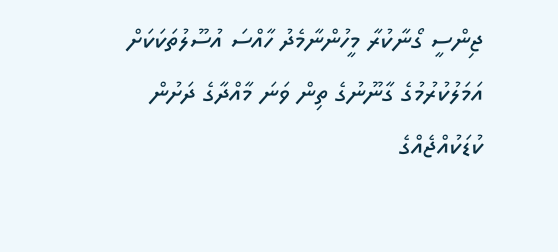ޖިންސީ ގޯނާކުރާ މީހުންނާމެދު ހާއްސަ އުސޫލުތަކަކަށް އަމަލުކުރުމުގެ ގާނޫނުގެ ތިން ވަނަ މާއްދާގެ ދަށުން ކުޑަކުއްޖެއްގެ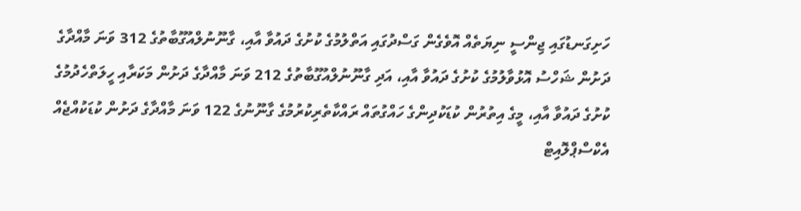ހަށިގަނޑުގައި ޖިންސީ ނިޔަތެއް އޮވެގެން ގަސްދުގައި އަތްލުމުގެ ކުށުގެ ދައުވާ އާއި، ގާނޫނުލްއުގޫބާތުގެ 312 ވަނަ މާއްދާގެ ދަށުން ޝަހްސު އޮޅުވާލުމުގެ ކުށުގެ ދައުވާ އާއި، އަދި ގާނޫނުލްއުގޫބާތުގެ 212 ވަނަ މާއްދާގެ ދަށުން މަކަރާއި ހީލަތްހެދުމުގެ ކުށުގެ ދައުވާ އާއި، މީގެ އިތުރުން ކުޑަކުދިންގެ ހައްގުތައް ރައްކާތެރިކުރުމުގެ ގާނޫނުގެ 122 ވަނަ މާއްދާގެ ދަށުން ކުޑަކުއްޖެއް އެކްސްޕްލޮއިޓް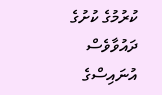ކުރުމުގެ ކުށުގެ ދައުވާވެސް އުނައިސްގެ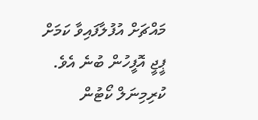މައްޗަށް އުފުލާފައިވާ ކަމަށް ޕީޖީ އޮފީހުން ބުނެ އެވެ.
ކުރިމިނަލް ކޯޓުން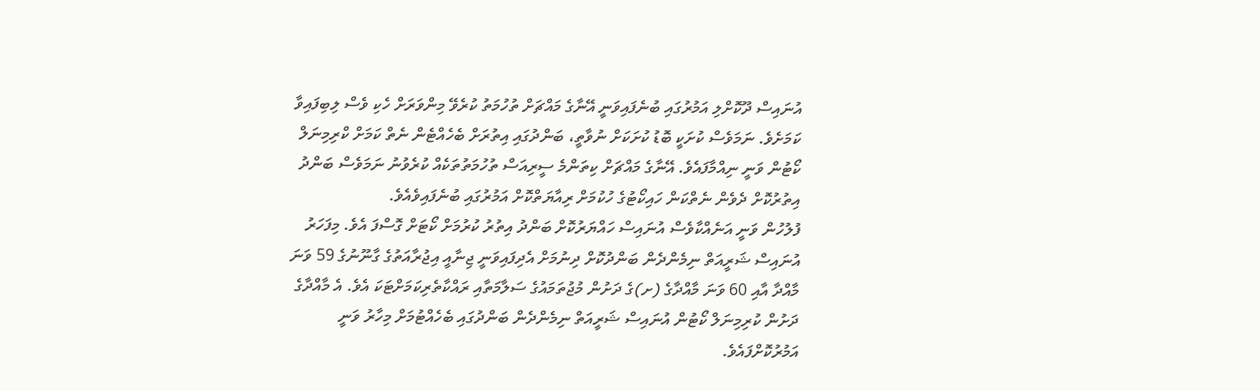އުނައިސް ދޫކޮށްލި އަމުރުގައި ބުނެފައިވަނީ އޭނާގެ މައްޗަށް ތުހުމަތު ކުރެވޭ މިންވަރަށް ހެކި ވެސް ލިބިފައިވާ ކަމަށެވެ. ނަމަވެސް ކުށަކީ ބޮޑު ކުށަކަށް ނުވާތީ، ބަންދުގައި އިތުރަށް ބެހެއްޓެން ނެތް ކަމަށް ކްރިމިނަލް ކޯޓުން ވަނީ ނިއްމާފައެވެ. އޭނާގެ މައްޗަށް ކިތަންމެ ސީރިއަސް ތުހުމަތުތަކެއް ކުރެވުނު ނަމަވެސް ބަންދު އިތުރުކޮށް ދެވެން ނެތްކަން ހައިކޯޓުގެ ހުކުމަށް ރިއާޔަތްކޮށް އަމުރުގައި ބުނެފައިވެއެވެ.
ފުލުހުން ވަނީ އަނެއްކާވެސް އުނައިސް ހައްޔަރުކޮށް ބަންދު އިތުރު ކުރުމަށް ކޯޓަށް ގޮސްފަ އެވެ. މިފަހަރު އުނައިސް ޝަރީއަތް ނިމެންދެން ބަންދުކޮށް ދިނުމަށް އެދިފައިވަނީ ޖިނާއީ އިޖުރާއަތުގެ ގާނޫނުގެ 59 ވަނަ މާއްދާ އާއި 60 ވަނަ މާއްދާގެ (ށ)ގެ ދަށުން މުޖުތަމައުގެ ސަލާމަތާއި ރައްކާތެރިކަމަށްޓަކަ އެވެ. އެ މާއްދާގެ ދަށުން ކުރިމިނަލް ކޯޓުން އުނައިސް ޝަރީއަތް ނިމެންދެން ބަންދުގައި ބެހެއްޓުމަށް މިހާރު ވަނީ އަމުރުކޮށްފައެވެ.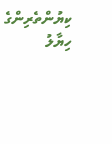ކިޔުންތެރިންގެ ހިޔާލު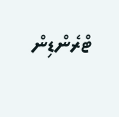ޓްރެންޑިން